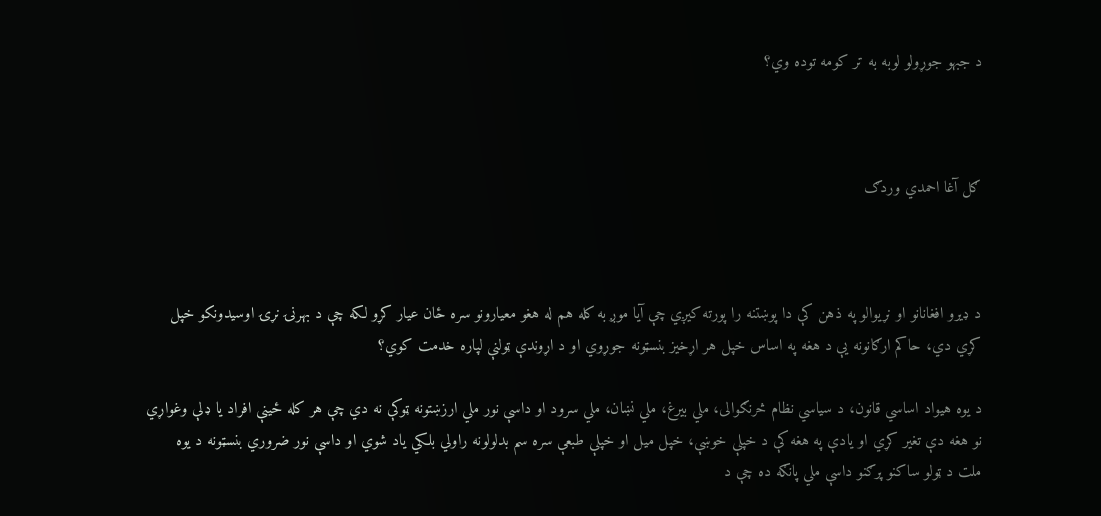د جبهو جوړولو لوبه به تر کومه توده وي؟



ګل آغا احمدي وردګ



د ډیرو افغانانو او نړیوالو په ذهن کې دا پوښتنه را پورته کیږي چې آیا موږ به کله هم له هغو معیارونو سره ځان عیار کړو لکه چې د بهرنۍ نړۍ اوسیدونکو خپل کړي دي، حاکم ارګانونه یې د هغه په اساس خپل هر اړخیز بنسټونه جوړوي او د اړوندې ټولنې لپاره خدمت کوي؟

د یوه هیواد اساسي قانون، د سیاسي نظام څرنګوالی، ملي بیرغ، ملي نښان، ملي سرود او داسې نور ملي ارزښتونه ټوکې نه دي چې هر کله ځینې افراد یا ډلې وغواړي نو هغه دې تغیر کړي او یادې په هغه کې د خپلې خوښې، خپل میل او خپلې طبعې سره سم بدلولونه راولي بلکي یاد شوي او داسې نور ضروري بنسټونه د یوه ملت د ټولو ساکنو پرګنو داسې ملي پانګه ده چې د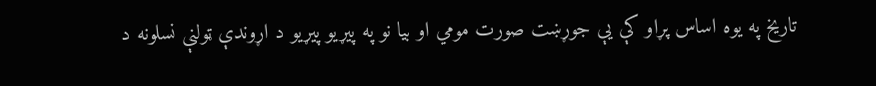تاریخ په یوه اساس پړاو کې یې جوړښت صورت مومي او بیا نو په پیړیو پیړیو د اړوندې ټولنې نسلونه د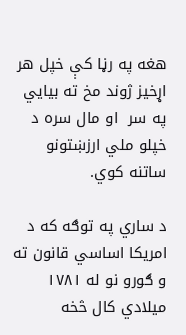هغه په رڼا کې خپل هر اړخیز ژوند مخ ته بیایي په سر  او مال سره د خپلو ملي ارزښتونو ساتنه کوي.

د ساري په توګه که د امریکا اساسي قانون ته و ګورو نو له ۱۷۸۱ میلادي کال څخه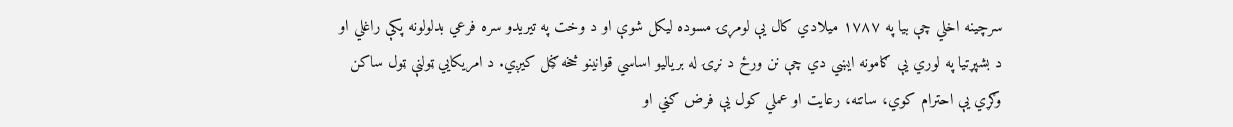سرچینه اخلي چې بیا په ۱۷۸۷ میلادي کال یې لومړۍ مسوده لیکل شوې او د وخت په تیریدو سره فرعي بدلولونه پکې راغلي او د بشپړتیا په لوري یې ګامونه ایښي دي چې نن ورځ د نړۍ له بریالیو اساسي قوانینو څخه ګڼل کیږي. د امریکايي ټولنې ټول ساکن وګړي یې احترام کوي، ساتنه، رعایت او عملي کول یې فرض ګڼي او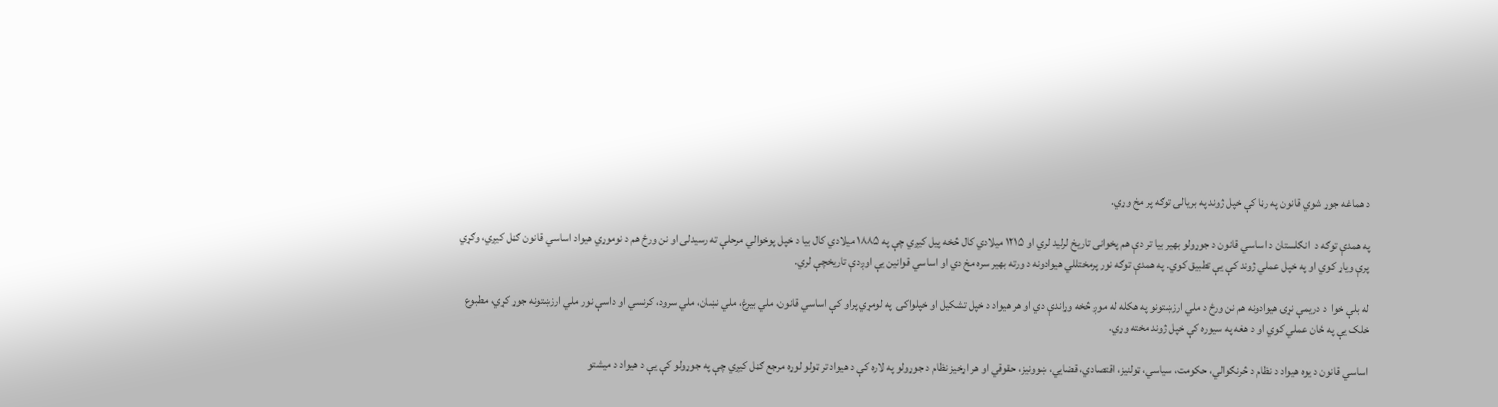د هماغه جوړ شوي قانون په رڼا کې خپل ژوند په بریالۍ توګه پر مخ وړي.

په همدې توګه د  انګلستان د اساسي قانون د جوړولو بهیر بیا تر دې هم پخوانی تاریخ لرلید لري او ۱۲۱۵ میلادي کال څخه پيل کیږي چې په ۱۸۸۵ میلادي کال بیا د خپل پوخوالي مرحلې ته رسیدلی او نن ورځ هم د نوموړي هیواد اساسي قانون ګڼل کیږي، وګړي پرې ویاړ کوي او په خپل عملي ژوند کې یې تطبیق کوي. په همدې توګه نور پرمختللي هیوادونه د ورته بهیر سره مخ دي او اساسي قوانین یې اوږدې تاریخچې لري.

له بلې خوا  د دریمې نړۍ هیوادونه هم نن ورځ د ملي ارزښتونو په هکله له موږ څخه وړاندې دي او هر هیواد د خپل تشکیل او خپلواکۍ  په لومړي پراو کې اساسي قانون، ملي بیرغ، ملي نښان، ملي سرود، کرنسي او داسې نور ملي ارزښتونه جوړ کړي، مطبوع خلک یې په ځان عملي کوي او د هغه په سیوره کې خپل ژوند مخته وړي.

اساسي قانون د یوه هیواد د نظام د څرنګوالي، حکومت، سیاسي، ټولنیز، اقتصادي، قضايي، ښوونیز، حقوقي او هر اړخیز نظام د جوړولو په لاره کې د هیواد تر ټولو لوړه مرجع ګڼل کیږي چې په جوړولو کې یې د هیواد د میشتو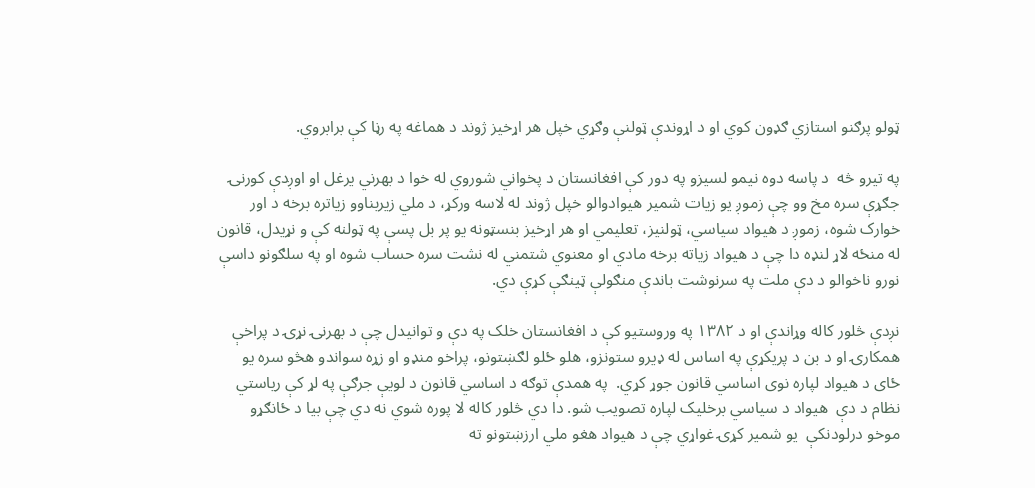ټولو پرګنو استازي ګډون کوي او د اړوندې ټولنې وګړي خپل هر اړخیز ژوند د هماغه په رڼا کې برابروي.

په تیرو څه  د پاسه دوه نیمو لسیزو په دور کې افغانستان د پخواني شوروي له خوا د بهرني یرغل او اوږدې کورنۍ جګړې سره مخ وو چې زموږ یو زیات شمیر هیوادوالو خپل ژوند له لاسه ورکړ، د ملي زیربناوو زیاتره برخه د اور خوارک شوه، زموږ د هیواد سیاسي، ټولنیز، تعلیمي او هر اړخیز بنسټونه یو پر بل پسې په ټولنه کې و نړیدل، قانون له منځه لاړ لنډه دا چې د هیواد زیاته برخه مادي او معنوي شتمني له نشت سره حساب شوه او په سلګونو داسې نورو ناخوالو د دې ملت په سرنوشت باندې منګولې ټینګې کړې دي.

نږدې څلور کاله وړاندې او د ۱۳۸۲ په وروستیو کې د افغانستان خلک په دې و توانیدل چې د بهرنۍ نړۍ د پراخې همکارۍ او د بن د پریکړې په اساس له ډیرو ستونزو، هلو ځلو لګښتونو، پراخو منډو او زړه سواندو هڅو سره یو ځای د هیواد لپاره نوی اساسي قانون جوړ کړي.  په همدې توګه د اساسي قانون د لویې جرګې په لړ کې ریاستي نظام د دې  هیواد د سیاسي برخلیک لپاره تصویب شو. دا دي څلور کاله لا پوره شوي نه دي چې بیا د ځانګړو موخو درلودنکې  یو شمیر کړۍ غواړي چې د هیواد هغو ملي ارزښتونو ته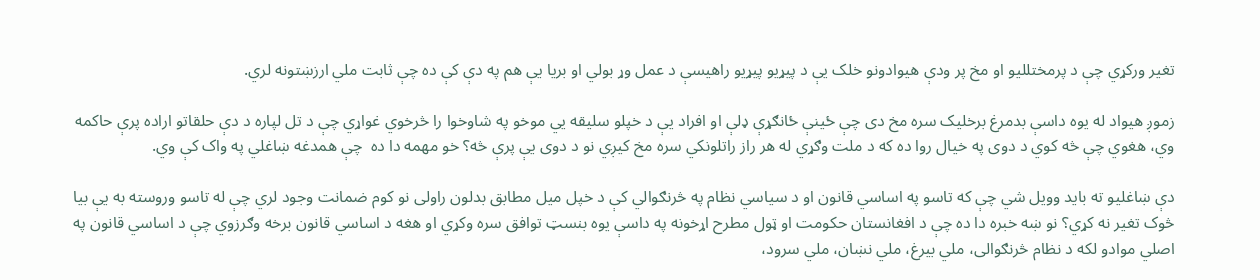تغیر ورکړي چې د پرمختللیو او مخ پر ودې هیوادونو خلک یې د پیړیو پیړیو راهیسې د عمل وړ بولي او بریا یې هم په دې کې ده چې ثابت ملي ارزښتونه لري.

زموږ هیواد له یوه داسې بدمرغ برخلیک سره مخ دی چې ځینې ځانګړې ډلې او افراد یې د خپلو سلیقه یي موخو په شاوخوا را څرخوي غواړي چې د تل لپاره د دې حلقاتو اراده پرې حاکمه وي، هغوي چې څه کوي د دوی په خیال روا ده که د ملت وګړي له هر راز راتلونکي سره مخ کیږي نو د دوی یې پرې څه؟ خو مهمه دا ده  چې همدغه ښاغلي په واک کې وي.

دې ښاغلیو ته باید وویل شي چې که تاسو په اساسي قانون او د سیاسي نظام په څرنګوالي کې د خپل میل مطابق بدلون راولی نو کوم ضمانت وجود لري چې له تاسو وروسته به یې بیا څوک تغیر نه کړي؟ نو ښه خبره دا ده چې د افغانستان حکومت او ټول مطرح اړخونه په داسې یوه بنسټ توافق سره وکړي او هغه د اساسي قانون برخه وګرزوي چې د اساسي قانون په اصلي موادو لکه د نظام څرنګوالی، ملي بیرغ، ملي نښان، ملي سرود،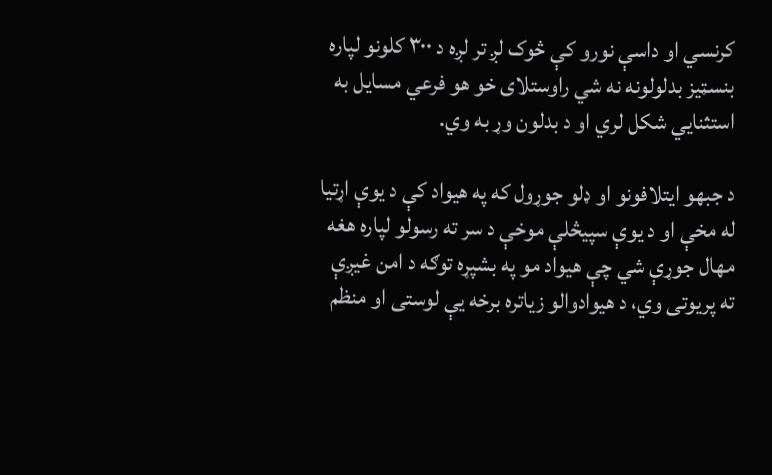کرنسي او داسې نورو کې څوک لږ تر لږه د ۳۰۰ کلونو لپاره بنسټیز بدلولونه نه شي راوستلای خو هو فرعي مسایل به استثنايي شکل لري او د بدلون وړ به وي.

د جبهو ایتلافونو او ډلو جوړول که په هیواد کې د یوې اړتیا له مخې او د یوې سپیڅلې موخې د سر ته رسولو لپاره هغه مهال جوړې شي چې هیواد مو په بشپړه توګه د امن غیږې ته پریوتی وي، د هیوادوالو زیاتره برخه یې لوستی او منظم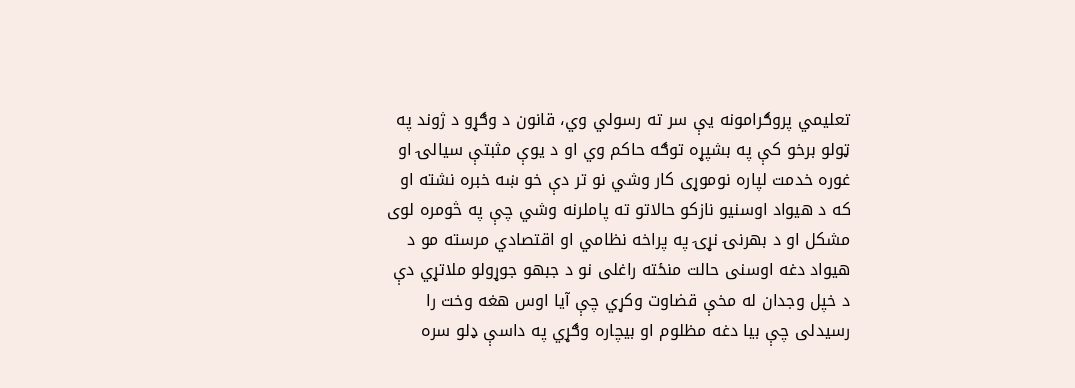تعلیمي پروګرامونه یې سر ته رسولي وي، قانون د وګړو د ژوند په ټولو برخو کې په بشپړه توګه حاکم وي او د یوې مثبتې سیالۍ او غوره خدمت لپاره نوموړی کار وشي نو تر دې خو ښه خبره نشته او که د هیواد اوسنیو نازکو حالاتو ته پاملرنه وشي چې په څومره لوی مشکل او د بهرنۍ نړۍ په پراخه نظامي او اقتصادي مرسته مو د هیواد دغه اوسنی حالت منځته راغلی نو د جبهو جوړولو ملاتړي دې د خپل وجدان له مخې قضاوت وکړي چې آیا اوس هغه وخت را رسیدلی چې بیا دغه مظلوم او بیچاره وګړي په داسې ډلو سره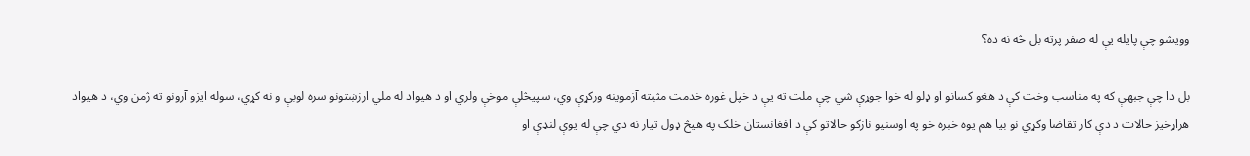وویشو چې پایله یې له صفر پرته بل څه نه ده؟

بل دا چې جبهې که په مناسب وخت کې د هغو کسانو او ډلو له خوا جوړې شي چې ملت ته یې د خپل غوره خدمت مثبته آزموینه ورکړې وي، سپیڅلې موخې ولري او د هیواد له ملي ارزښتونو سره لوبې و نه کړي، سوله ایزو آرونو ته ژمن وي، د هیواد هراړخیز حالات د دې کار تقاضا وکړي نو بیا هم یوه خبره خو په اوسنیو نازکو حالاتو کې د افغانستان خلک په هیڅ ډول تیار نه دي چې له یوې لنډې او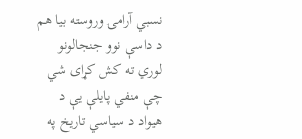نسبي آرامۍ وروسته بیا هم د داسې نوو جنجالونو لوري ته کش کړای شي چې منفي پایلې یې د هیواد د سیاسي تاریخ په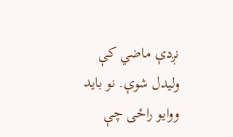نږدې ماضي کې ولیدل شوې. نو باید ووایو راځی چې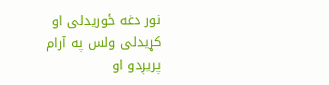نور دغه ځوریدلی او کړیدلی ولس په آرام پریږدو او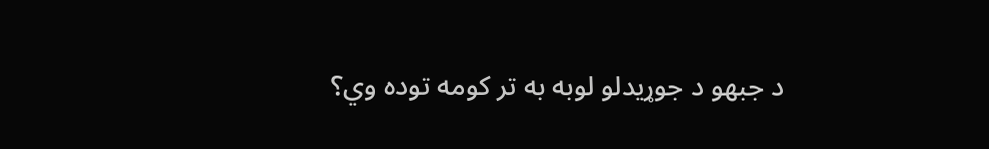د جبهو د جوړیدلو لوبه به تر کومه توده وي؟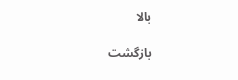بالا

بازگشت